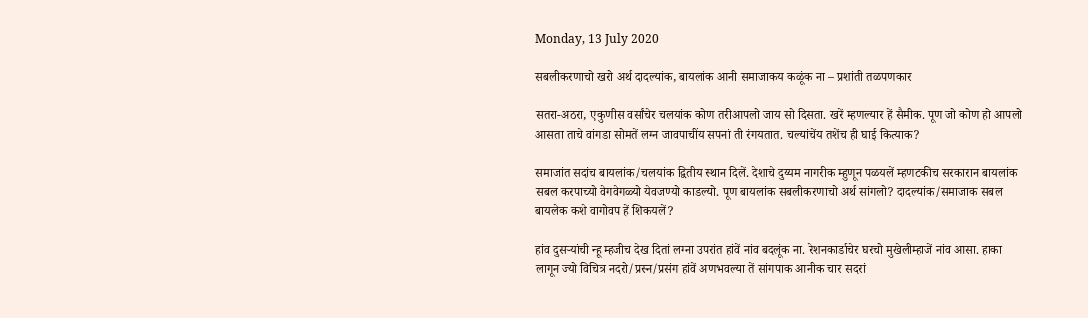Monday, 13 July 2020

सबलीकरणाचो खरो अर्थ दादल्यांक, बायलांक आनी समाजाकय कळूंक ना – प्रशांती तळपणकार

सतरा-अठरा, एकुणीस वर्सांचेर चलयांक कोण तरीआपलो जाय सो दिसता. खरें म्हणल्यार हें सैमीक. पूण जो कोण हो आपलो आसता ताचे वांगडा सोमतें लग्न जावपाचींय सपनां ती रंगयतात. चल्यांचेंय तशेंच ही घाई कित्याक?

समाजांत सदांच बायलांक/चलयांक द्वितीय स्थान दिलें. देशाचे दुय्यम नागरीक म्हुणून पळयलें म्हणटकीच सरकारान बायलांक सबल करपाच्यो वेगवेगळ्यो येवजण्यो काडल्यो. पूण बायलांक सबलीकरणाचो अर्थ सांगलो? दादल्यांक/समाजाक सबल बायलेक कशे वागोवप हें शिकयलें?

हांव दुसर्‍यांची न्हू म्हजीच देख दितां लग्ना उपरांत हांवें नांव बदलूंक ना. रेशनकार्डाचेर घरचो मुखेलीम्हाजें नांव आसा. हाका लागून ज्यो विचित्र नदरो/प्रस्न/प्रसंग हांवें अणभवल्या तें सांगपाक आनीक चार सदरां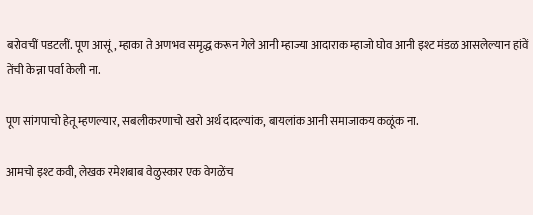बरोवचीं पडटलीं. पूण आसूं, म्हाका ते अणभव समृद्ध करून गेले आनी म्हाज्या आदाराक म्हाजो घोव आनी इश्ट मंडळ आसलेल्यान हांवें तेंची केन्ना पर्वा केली ना.

पूण सांगपाचो हेतू म्हणल्यार, सबलीकरणाचो खरो अर्थ दादल्यांक, बायलांक आनी समाजाकय कळूंक ना.

आमचो इश्ट कवी, लेखक रमेशबाब वेळुस्कार एक वेगळेंच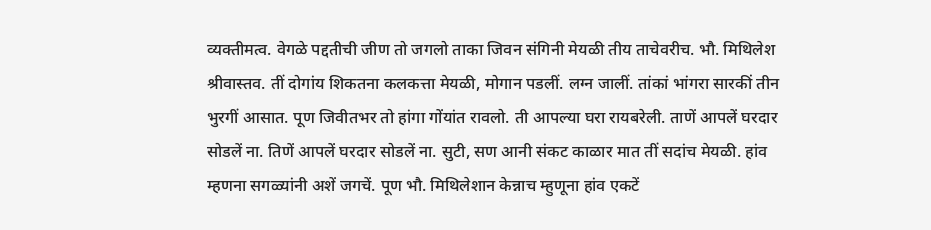व्यक्तीमत्व. वेगळे पद्दतीची जीण तो जगलो ताका जिवन संगिनी मेयळी तीय ताचेवरीच. भौ. मिथिलेश श्रीवास्तव. तीं दोगांय शिकतना कलकत्ता मेयळी, मोगान पडलीं. लग्न जालीं. तांकां भांगरा सारकीं तीन भुरगीं आसात. पूण जिवीतभर तो हांगा गोंयांत रावलो. ती आपल्या घरा रायबरेली. ताणें आपलें घरदार सोडलें ना. तिणें आपलें घरदार सोडलें ना. सुटी, सण आनी संकट काळार मात तीं सदांच मेयळी. हांव म्हणना सगळ्यांनी अशें जगचें. पूण भौ. मिथिलेशान केन्नाच म्हुणूना हांव एकटें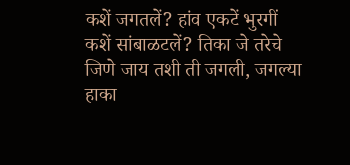कशें जगतलें? हांव एकटें भुरगीं कशें सांबाळटलें? तिका जे तरेचे जिणे जाय तशी ती जगली, जगल्या हाका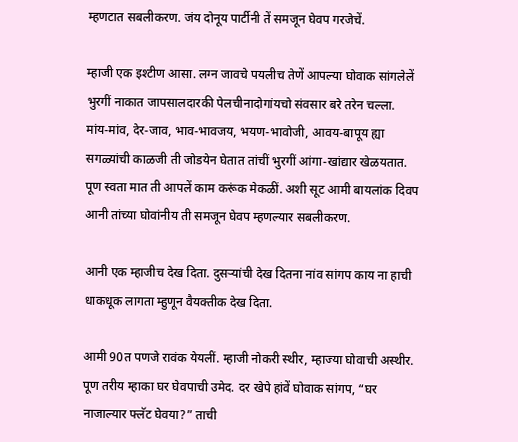म्हणटात सबलीकरण. जंय दोनूय पार्टीनी तें समजून घेवप गरजेचें.

म्हाजी एक इश्टीण आसा. लग्न जावचे पयलीच तेणें आपल्या घोवाक सांगलेलें भुरगीं नाकात जापसालदारकी पेलचीनादोगांयचो संवसार बरे तरेन चल्ला. मांय-मांव, देर-जाव, भाव-भावजय, भयण-भावोजी, आवय-बापूय ह्या सगळ्यांची काळजी ती जोडयेन घेतात तांचीं भुरगीं आंगा-खांद्यार खेळयतात. पूण स्वता मात ती आपलें काम करूंक मेकळीं. अशी सूट आमी बायलांक दिवप आनी तांच्या घोवांनीय ती समजून घेवप म्हणल्यार सबलीकरण.

आनी एक म्हाजीच देख दिता. दुसर्‍यांची देख दितना नांव सांगप काय ना हाची धाकधूक लागता म्हुणून वैयक्तीक देख दिता.

आमी 90त पणजे रावंक येयलीं. म्हाजी नोकरी स्थीर, म्हाज्या घोवाची अस्थीर. पूण तरीय म्हाका घर घेवपाची उमेद. दर खेपे हांवें घोवाक सांगप, “घर नाजाल्यार फ्लॅट घेवया?” ताची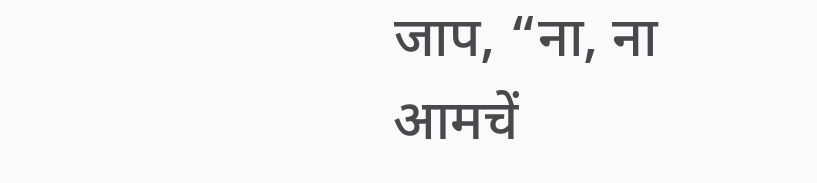जाप, “ना, ना आमचें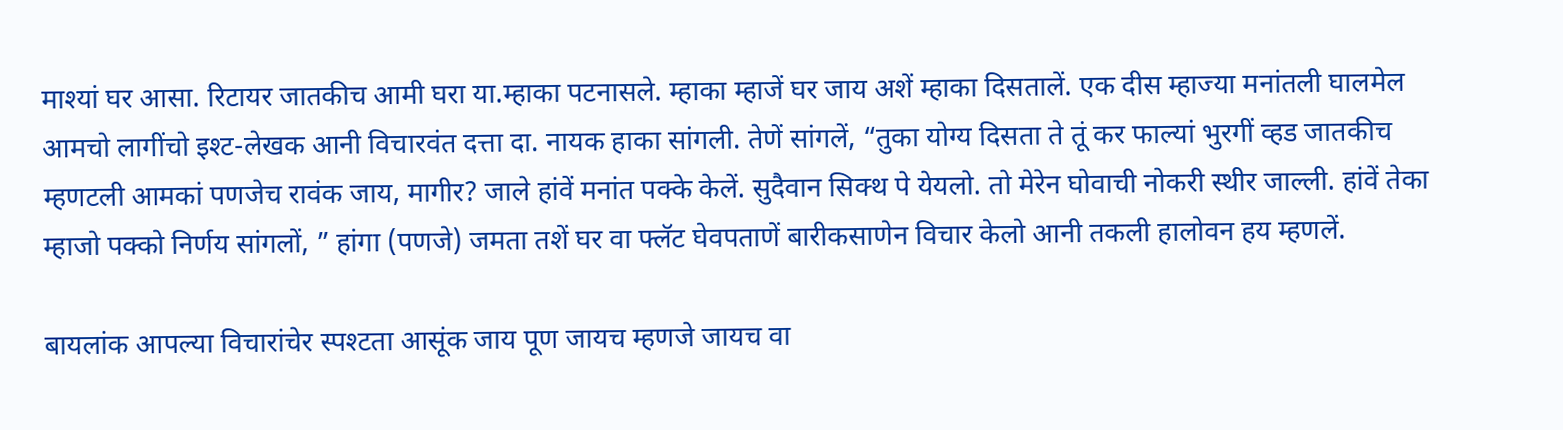माश्यां घर आसा. रिटायर जातकीच आमी घरा या.म्हाका पटनासले. म्हाका म्हाजें घर जाय अशें म्हाका दिसतालें. एक दीस म्हाज्या मनांतली घालमेल आमचो लागींचो इश्ट-लेखक आनी विचारवंत दत्ता दा. नायक हाका सांगली. तेणें सांगलें, “तुका योग्य दिसता ते तूं कर फाल्यां भुरगीं व्हड जातकीच म्हणटली आमकां पणजेच रावंक जाय, मागीर? जाले हांवें मनांत पक्के केलें. सुदैवान सिक्थ पे येयलो. तो मेरेन घोवाची नोकरी स्थीर जाल्ली. हांवें तेका म्हाजो पक्को निर्णय सांगलों, ” हांगा (पणजे) जमता तशें घर वा फ्लॅट घेवपताणें बारीकसाणेन विचार केलो आनी तकली हालोवन हय म्हणलें.

बायलांक आपल्या विचारांचेर स्पश्टता आसूंक जाय पूण जायच म्हणजे जायच वा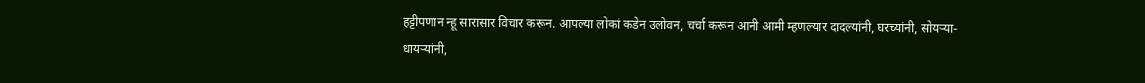हट्टीपणान न्हू सारासार विचार करून. आपल्या लोकां कडेन उलोवन, चर्चा करून आनी आमी म्हणल्यार दादल्यांनी, घरच्यांनी, सोयर्‍या-धायर्‍यांनी,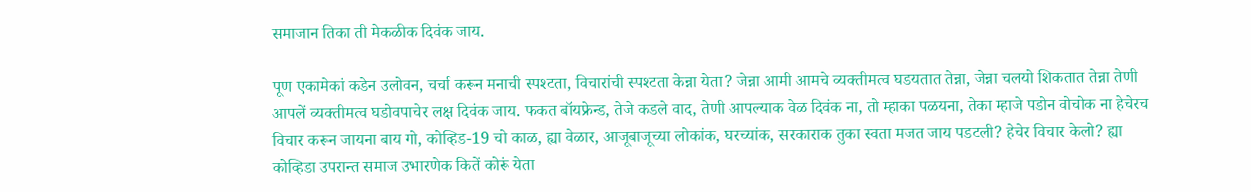समाजान तिका ती मेकळीक दिवंक जाय.

पूण एकामेकां कडेन उलोवन, चर्चा करून मनाची स्पश्टता, विचारांची स्पश्टता केन्ना येता? जेन्ना आमी आमचे व्यक्तीमत्व घडयतात तेन्ना, जेन्ना चलयो शिकतात तेन्ना तेणी आपलें व्यक्तीमत्व घडोवपाचेर लक्ष दिवंक जाय. फकत बॉयफ्रेन्ड, तेजे कडले वाद, तेणी आपल्याक वेळ दिवंक ना, तो म्हाका पळयना, तेका म्हाजे पडोन वोचोक ना हेचेरच विचार करून जायना बाय गो, कोव्हिड-19 चो काळ, ह्या वेळार, आजूबाजूच्या लोकांक, घरच्यांक, सरकाराक तुका स्वता मजत जाय पडटली? हेचेर विचार केलो? ह्या कोव्हिडा उपरान्त समाज उभारणेक कितें कोरूं येता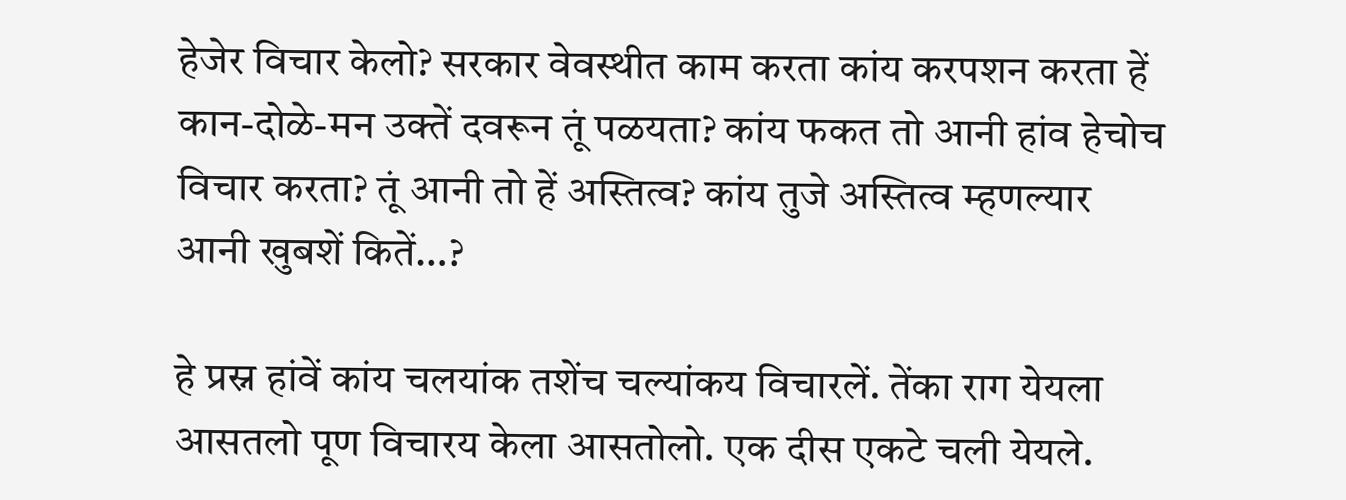हेजेर विचार केलो? सरकार वेवस्थीत काम करता कांय करपशन करता हें कान-दोळे-मन उक्तें दवरून तूं पळयता? कांय फकत तो आनी हांव हेचोच विचार करता? तूं आनी तो हें अस्तित्व? कांय तुजे अस्तित्व म्हणल्यार आनी खुबशें कितें…?

हे प्रस्न हांवें कांय चलयांक तशेंच चल्यांकय विचारलें. तेंका राग येयला आसतलो पूण विचारय केला आसतोलो. एक दीस एकटे चली येयले.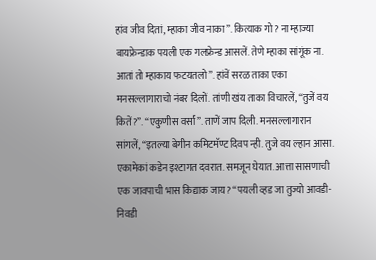हांव जीव दितां, म्हाका जीव नाका”. कित्याक गो? ना म्हाज्या बायफ्रेन्डाक पयली एक गलफ्रेन्ड आसलें. तेणे म्हाका सांगूंक ना. आतां तो म्हाकाय फटयतलो”. हांवें सरळ ताका एका मनसल्लागाराचो नंबर दिलों. तांणी खंय ताका विचारलें, “तुजें वय कितें?”. “एकुणीस वर्सां”. ताणें जाप दिली. मनसल्लागारान सांगलें, “इतल्या बेगीन कमिटमॅण्ट दिवप न्ही. तुजे वय ल्हान आसा. एकामेकां कडेन इश्टागत दवरात. समजून घेयात. आत्ता सासणाची एक जावपाची भास किद्याक जाय? “पयली व्हड जा तुज्यो आवडी-निवडी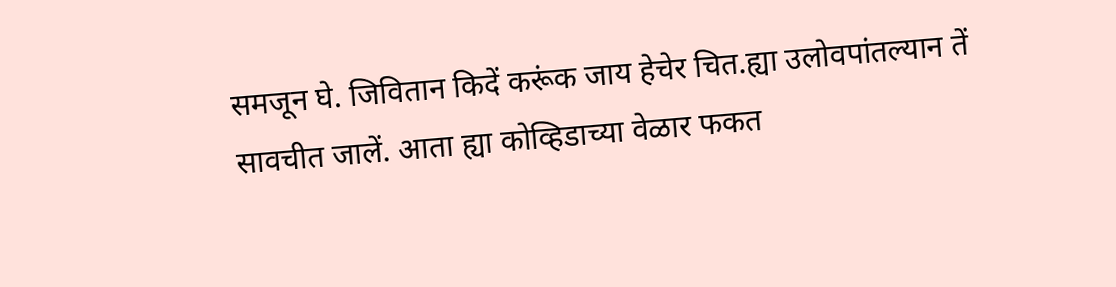समजून घे. जिवितान किदें करूंक जाय हेचेर चित.ह्या उलोवपांतल्यान तें सावचीत जालें. आता ह्या कोव्हिडाच्या वेळार फकत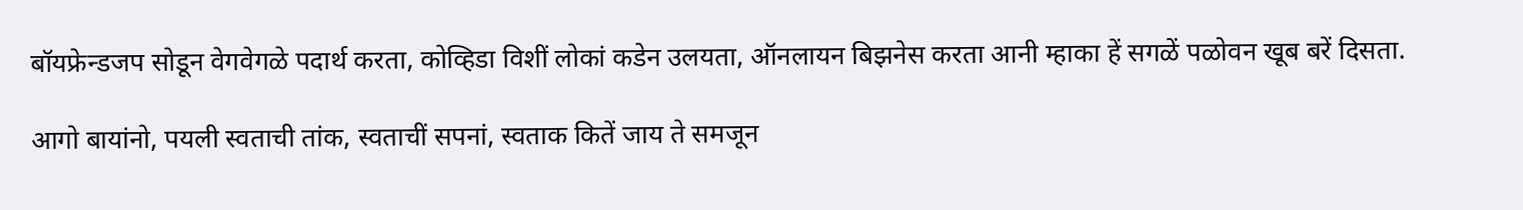बॉयफ्रेन्डजप सोडून वेगवेगळे पदार्थ करता, कोव्हिडा विशीं लोकां कडेन उलयता, ऑनलायन बिझनेस करता आनी म्हाका हें सगळें पळोवन खूब बरें दिसता.

आगो बायांनो, पयली स्वताची तांक, स्वताचीं सपनां, स्वताक कितें जाय ते समजून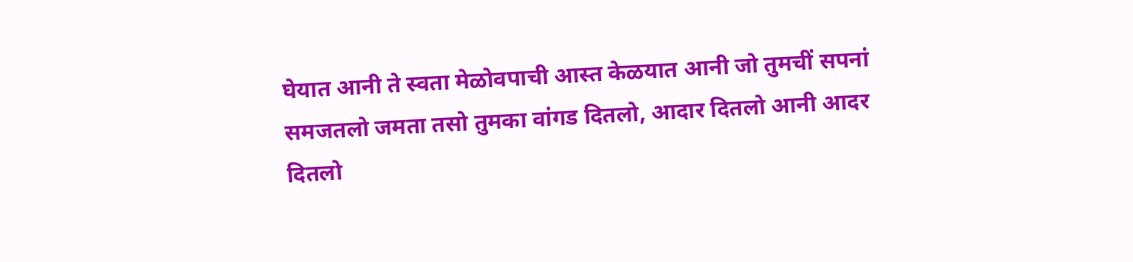घेयात आनी ते स्वता मेळोवपाची आस्त केळयात आनी जो तुमचीं सपनां समजतलो जमता तसो तुमका वांगड दितलो, आदार दितलो आनी आदर दितलो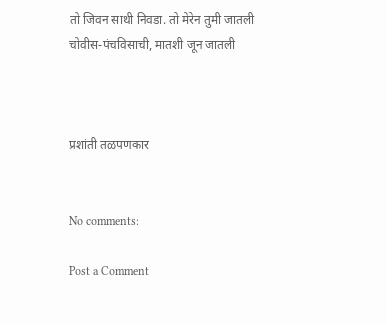तो जिवन साथी निवडा. तो मेरेन तुमी जातली चोवीस-पंचविसाची, मातशी जून जातली



प्रशांती तळपणकार


No comments:

Post a Comment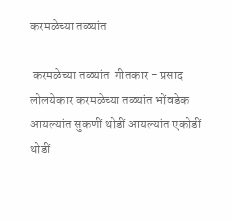करमळेच्या तळ्यांत

 करमळेच्या तळ्यांत  गीतकार - प्रसाद लोलयेकार करमळेच्या तळ्यांत भोंवडेक आयल्यांत सुकणीं थोडीं आयल्यांत एकोडीं थोडीं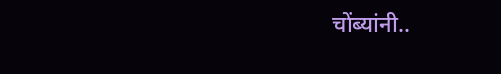चोंब्यांनी..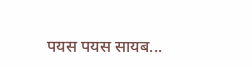पयस पयस सायब...